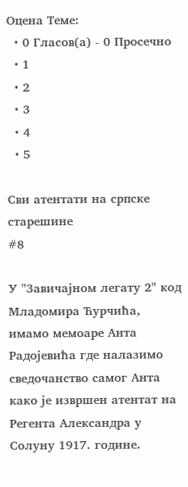Оцена Теме:
  • 0 Гласов(а) - 0 Просечно
  • 1
  • 2
  • 3
  • 4
  • 5

Сви атентати на српске старешине
#8

У "Завичајном легату 2" код Младомира Ћурчића, имамо мемоаре Анта Радојевића где налазимо сведочанство самог Анта како је извршен атентат на Регента Александра у Солуну 1917. године.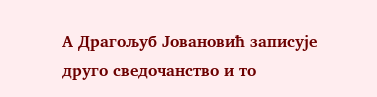А Драгољуб Јовановић записује друго сведочанство и то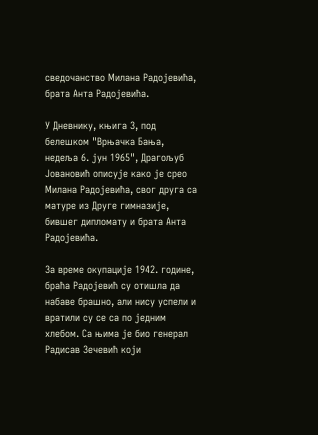сведочанство Милана Радојевића, брата Анта Радојевића.

У Дневнику, књига 3, под белешком "Врњачка Бања, недеља 6. јун 1965", Драгољуб Јовановић описује како је срео Милана Радојевића, свог друга са матуре из Друге гимназије, бившег дипломату и брата Анта Радојевића.

За време окупације 1942. године, браћа Радојевић су отишла да набаве брашно, али нису успели и вратили су се са по једним хлебом. Са њима је био генерал Радисав Зечевић који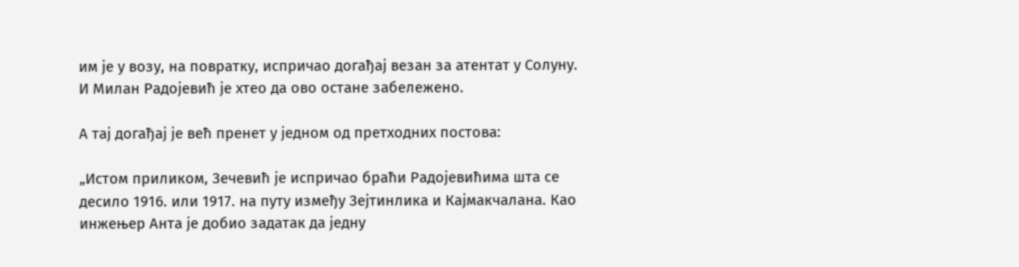им је у возу, на повратку, испричао догађај везан за атентат у Солуну. И Милан Радојевић је хтео да ово остане забележено.

А тај догађај је већ пренет у једном од претходних постова:

„Истом приликом, Зечевић је испричао браћи Радојевићима шта се десило 1916. или 1917. на путу између Зејтинлика и Кајмакчалана. Као инжењер Анта је добио задатак да једну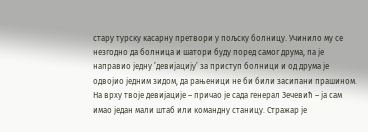стару турску касарну претвори у пољску болницу. Учинило му се незгодно да болница и шатори буду поред самог друма, па је направио једну ’девијацију’ за приступ болници и од друма је одвојио једним зидом, да рањеници не би били засипани прашином. На врху твоје девијације – причао је сада генерал Зечевић – ја сам имао један мали штаб или командну станицу. Стражар је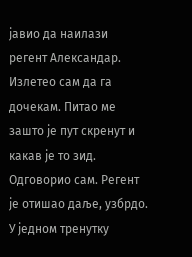јавио да наилази регент Александар. Излетео сам да га дочекам. Питао ме зашто је пут скренут и какав је то зид. Одговорио сам. Регент је отишао даље, узбрдо. У једном тренутку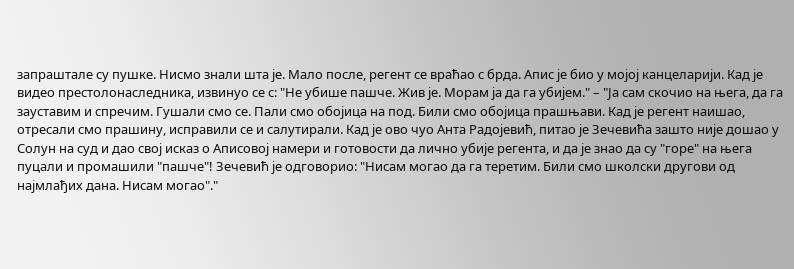запраштале су пушке. Нисмо знали шта је. Мало после, регент се враћао с брда. Апис је био у мојој канцеларији. Кад је видео престолонаследника, извинуо се с: "Не убише пашче. Жив је. Морам ја да га убијем." – "Ја сам скочио на њега, да га зауставим и спречим. Гушали смо се. Пали смо обојица на под. Били смо обојица прашњави. Кад је регент наишао, отресали смо прашину, исправили се и салутирали. Кад је ово чуо Анта Радојевић, питао је Зечевића зашто није дошао у Солун на суд и дао свој исказ о Аписовој намери и готовости да лично убије регента, и да је знао да су "горе" на њега пуцали и промашили "пашче"! Зечевић је одговорио: "Нисам могао да га теретим. Били смо школски другови од најмлађих дана. Нисам могао"."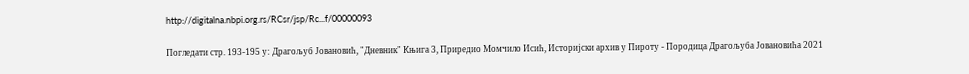http://digitalna.nbpi.org.rs/RCsr/jsp/Rc...f/00000093

Погледати стр. 193-195 у: Драгољуб Јовановић, "Дневник" Књига 3, Приредио Момчило Исић, Историјски архив у Пироту - Породица Драгољуба Јовановића 2021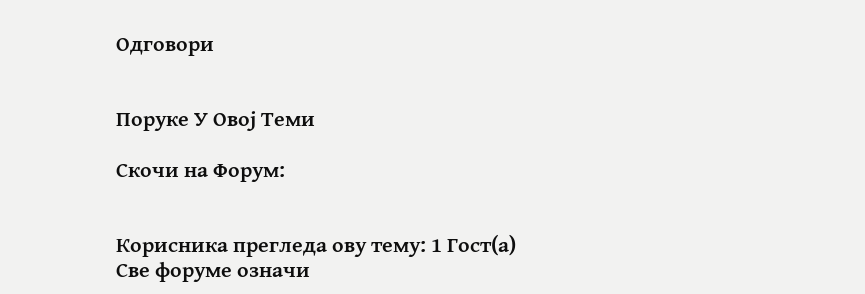Одговори


Поруке У Овој Теми

Скочи на Форум:


Корисника прегледа ову тему: 1 Гост(а)
Све форуме означи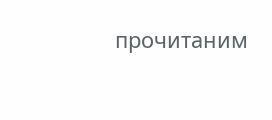прочитаним